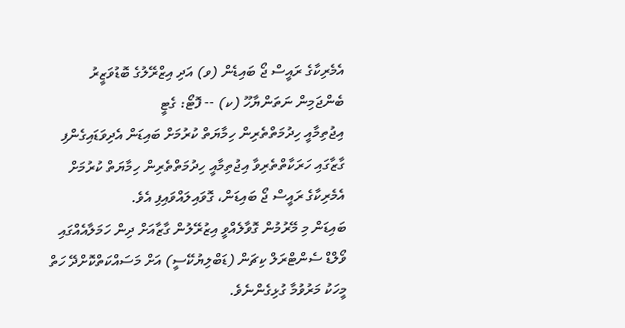އެމެރިކާގެ ރައީސް ޖޯ ބައިޑެން (ވ) އަދި އިޒްރޭލުގެ ބޮޑުވަޒީރު ބެންޖަމިން ނަތަންޔާހޫ (ކ) -- ފޮޓޯ: ގެޓީ
އިޖުތިމާއީ ހިދުމަތްތެރިން ހިމާޔަތް ކުރުމަށް ބައިޑަން އެދިވަޑައިގެންފި
ގާޒާގައި ހަރަކާތްތެރިވާ އިޖުތިމާއީ ހިދުމަތްތެރިން ހިމާޔަތް ކުރުމަށް އެމެރިކާގެ ރައީސް ޖޯ ބައިޑަން، ގޮވައިލައްވައިފި އެވެ.
ބައިޑަން މި މޭރުމުން ގޮވާލެއްވީ އިޒުރޭލުން ގާޒާއަށް ދިން ހަމަލާއެއްގައި ވޯލްޑް ސެންޓްރަލް ކިޗަން (ޑަބްލިޔުކޭސީ) އަށް މަސައްކަތްކޮށްދޭ ހަތް މީހަކު މަރުވުމާ ގުޅިގެންނެވެ.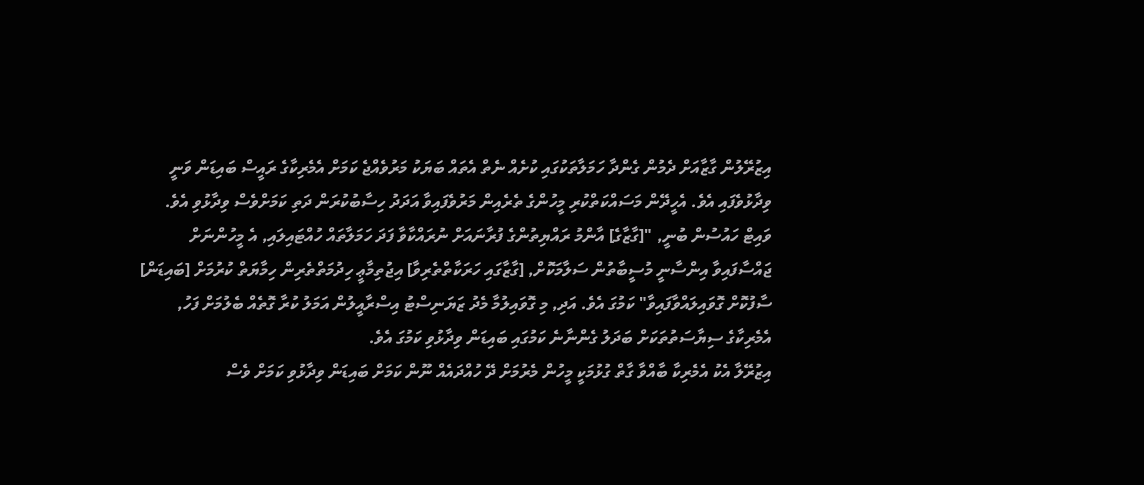އިޒުރޭލުން ގާޒާއަށް ދެމުން ގެންދާ ހަމަލާތަކުގައި ކުށެއް ނެތް އެތައް ބަޔަކު މަރުވެއްޖެ ކަމަށް އެމެރިކާގެ ރައީސް ބައިޑަން ވަނީ ވިދާޅުވެފައި އެވެ. އެހީދޭން މަސައްކަތްކުރި މީހުންގެ ތެރެއިން މަރުވެފައިވާ އަދަދު ހިސާބުކުރަން ދަތި ކަމަށްވެސް ވިދާޅުވި އެވެ.
ވައިޓް ހައުސުން ބުނީ, "[ގާޒާގެ] އާންމު ރައްޔިތުންގެ ފުރާނައަށް ނުރައްކާވާ ފަދަ ހަމަލާތައް ހުއްޓައިލައި, އެ މީހުންނަށް ޖައްސާފައިވާ އިންސާނީ މުސީބާތުން ސަލާމަކޮށް, [ގާޒާގައި ހަރަކާތްތެރިވާ] އިޖުތިމާޢީ ހިދުމަތްތެރިން ހިމާޔަތް ކުރުމަށް [ބައިޑަން] ސާފުކޮށް ގޮވައިލައްވާފައިވާ" ކަމުގަ އެވެ. އަދި, މި ގޮވައިލުމާ މެދު ޒަޔަނިސްޓު އިސްރާއީލުން އަމަލު ކުރާ ގޮތެއް ބެލުމަށް ފަހު, އެމެރިކާގެ ސިޔާސަތުތަކަށް ބަދަލު ގެންނާނެ ކަމުގައި ބައިޑަން ވިދާޅުވި ކަމުގަ އެވެ.
އިޒުރޭލާ އެކު އެމެރިކާ ބާއްވާ ގާތް ގުޅުމަކީ މީހުން މެރުމަށް ދޭ ހުއްދައެއް ނޫން ކަމަށް ބައިޑަން ވިދާޅުވި ކަމަށް ވެސް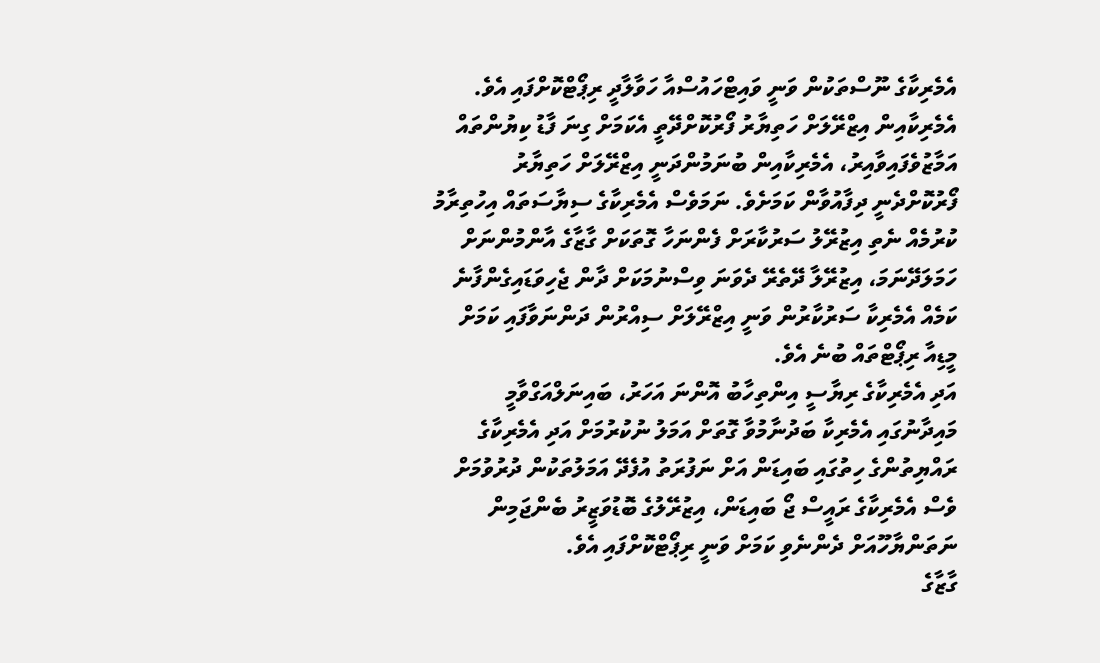އެމެރިކާގެ ނޫސްތަކުން ވަނީ ވައިޓްހައުސްއާ ހަވާލާދީ ރިޕޯޓްކޮށްފައި އެވެ.
އެމެރިކާއިން އިޒްރޭލަށް ހަތިޔާރު ފޯރުކޮށްދޭތީ އެކަމަށް ގިނަ ފާޑު ކިޔުންތައް އަމާޒުވެފައިވާއިރު، އެމެރިކާއިން ބުނަމުންދަނީ އިޒްރޭލަށް ހަތިޔާރު ފޯރުކޮށްދެނީ ދިފާއުވާން ކަމަށެވެ. ނަމަވެސް އެމެރިކާގެ ސިޔާސަތައް އިހުތިރާމު ކުރުމެއް ނެތި އިޒުރޭލު ސަރުކާރަށް ފެންނަހާ ގޮތަކަށް ގާޒާގެ އާންމުންނަށް ހަމަލަދޭނަމަ، އިޒުރޭލާ ދޭތެރޭ ދެވަނަ ވިސްނުމަކަށް ދާން ޖެހިވަޑައިގެންފާނެ ކަމެއް އެމެރިކާ ސަރުކާރުން ވަނީ އިޒްރޭލަށް ސިއްރުން ދަންނަވާފައި ކަމަށް މީޑިއާ ރިޕޯޓްތައް ބުނެ އެވެ.
އަދި އެމެރިކާގެ ރިޔާސީ އިންތިހާބު އޮންނަ އަހަރު، ބައިނަލްއަގްވާމީ މައިދާނުގައި އެމެރިކާ ބަދުނާމުވާ ގޮތަށް އަމަލު ނުކުރުމަށް އަދި އެމެރިކާގެ ރައްޔިތުންގެ ހިތުގައި ބައިޑަން އަށް ނަފުރަތު އުފެދޭ އަމަލުތަކުން ދުރުވުމަށް ވެސް އެމެރިކާގެ ރައީސް ޖޯ ބައިޑަން، އިޒުރޭލުގެ ބޮޑުވަޒީރު ބެންޖަމިން ނަތަންޔާހޫއަށް ދެންނެވި ކަމަށް ވަނީ ރިޕޯޓްކޮށްފައި އެވެ.
ގާޒާގެ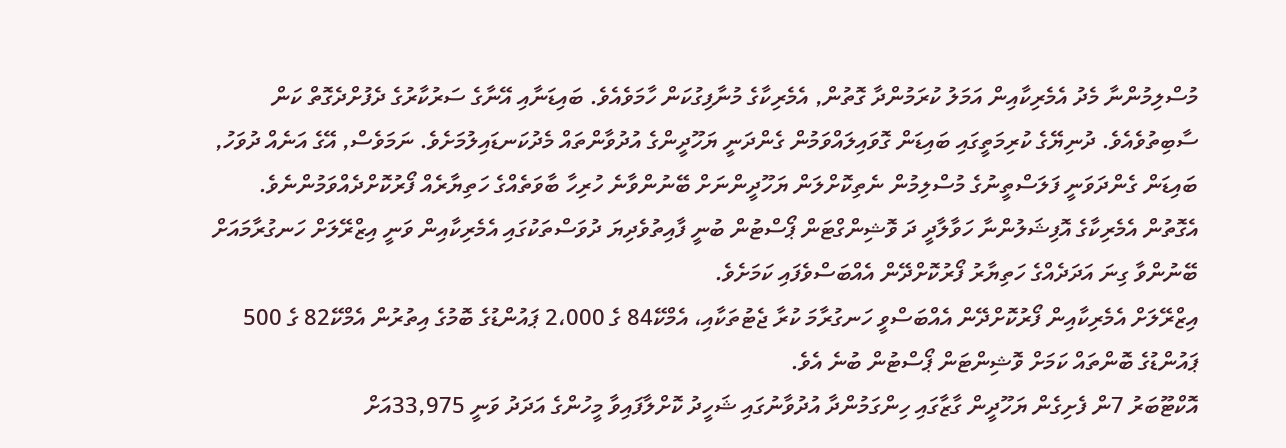މުސްލިމުންނާ މެދު އެމެރިކާއިން އަމަލު ކުރަމުންދާ ގޮތުން, އެމެރިކާގެ މުނާފިގުކަން ހާމަވެއެވެ. ބައިޑަނާއި އޭނާގެ ސަރުކާރުގެ ދެފުށްދެގޮތް ކަން ސާބިތުވެއެވެ. ދުނިޔޭގެ ކުރިމަތީގައި ބައިޑަން ގޮވައިލައްވަމުން ގެންދަނީ ޔަހޫދީންގެ އުދުވާންތައް މެދުކަނޑައިލުމަށެވެ. ނަމަވެސް, އޭގެ އަނެއް ދުވަހު, ބައިޑަން ގެންދަވަނީ ފަލަސްތީނުގެ މުސްލިމުން ނެތިކޮށްލަން ޔަހޫދީންނަށް ބޭނުންވާނެ ހުރިހާ ބާވަތެއްގެ ހަތިޔާރެއް ފޯރުކޮށްދެއްވަމުންނެވެ.
އެގޮތުން އެމެރިކާގެ އޮފިޝަލުންނާ ހަވާލާދީ ދަ ވޮޝިންގްޓަން ޕޯސްޓުން ބުނީ ފާއިތުވެދިޔަ ދުވަސްތަކުގައި އެމެރިކާއިން ވަނީ އިޒްރޭލަށް ހަނގުރާމައަށް ބޭނުންވާ ގިނަ އަދަދެއްގެ ހަތިޔާރު ފޯރުކޮށްދޭން އެއްބަސްވެފައި ކަމަށެވެ.
އިޒްރޭލަށް އެމެރިކާއިން ފޯރުކޮށްދޭން އެއްބަސްވީ ހަނގުރާމަ ކުރާ ޖެޓުތަކާއި، އެމްކޭ84 ގެ 2،000 ޕައުންޑުގެ ބޮމުގެ އިތުރުން އެމްކޭ82 ގެ 500 ޕައުންޑުގެ ބޮންތައް ކަމަށް ވޮޝިންޓަން ޕޯސްޓުން ބުނެ އެވެ.
އޮކްޓޫބަރު 7ން ފެށިގެން ޔަހޫދީން ގާޒާގައި ހިންގަމުންދާ އުދުވާނުގައި ޝަހީދު ކޮށްލާފައިވާ މީހުންގެ އަދަދު ވަނީ 33,975އަށް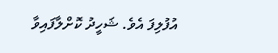އުފުލިފަ އެވެ. ޝަހީދު ކޮށްލާފައިވާ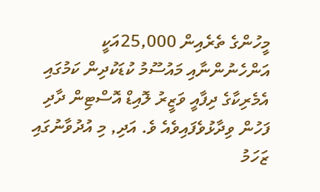މީހުންގެ ތެރެއިން 25,000އަކީ އަންހެނުންނާއި މައުސޫމު ކުޑަކުދިން ކަމުގައި އެމެރިކާގެ ދިފާއީ ވަޒީރު ލޮއިޑް އޮސްޓިން ދާދި ފަހުން ވިދާޅުވެފައިވެއެ ވެ. އަދި, މި އުދުވާނުގައި ޒަހަމު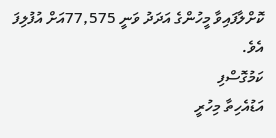ކޮށްލާފައިވާ މީހުންގެ އަދަދު ވަނީ 77,575އަށް އުފުލިފަ އެވެ.
ކަމުގޮސްފި
އަޑުއެހިތާ މިހުރީ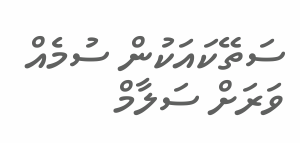ސަތޭކައަކުން ސުމެއް
ވަރަށް ސަލާމް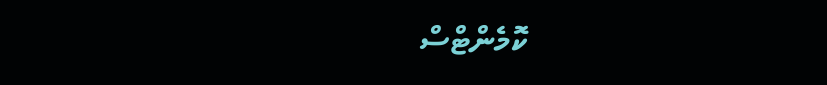ކޮމެންޓްސް